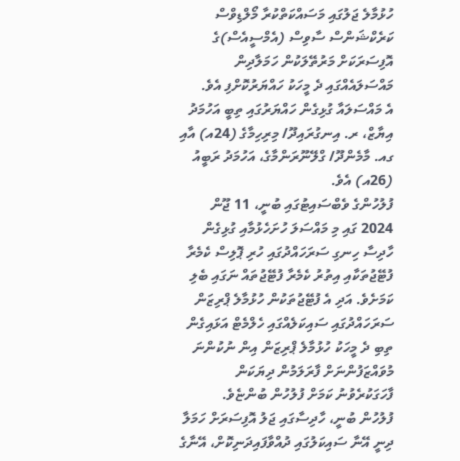ހުޅުމާލެ ޖަލުގައި މަސައްކަތްކުރާ މޯލްޑިވްސް ކަރެކްޝަންސް ސާވިސް (އެމްސީއެސް)ގެ އޮފިސަރަކަށް މަރުތޭލަކުން ހަމަލާދިން މައްސަލައެއްގައި ދެ މީހަކު ހައްޔަރުކޮށްފި އެވެ.
އެ މައްސަލައާ ގުޅިގެން ހައްޔަރުގައި ތިބީ އަހުމަދު އިޔާޒް، ރ. އިނގުރައިދޫ/ މިރިހިމާގެ (24އ) އާއި ގއ. މާމެންދޫ/ ގްލޭނޫރަންމާގެ، އަހުމަދު ރަބީއު (26އ) އެވެ.
ފުލުހުންގެ ވެބްސައިޓުގައި ބުނީ، 11 ޖޫން 2024 ގައި މި މައްސަލަ ހުށަހެޅުމާއި ގުޅިގެން ހާދިސާ ހިނގި ސަރަހައްދުގައި ހުރި ޕޮލިސް ކެމެރާ ފުޓޭޖުތަކާއި އިތުރު ކެމެރާ ފުޓޭޖުތައް ނަގައި ބެލި ކަމަށެވެ. އަދި އެ ފުޓޭޖުތަކުން ހުޅުމާލެ ޕްރިޒަން ސަރަހައްދުގައި ސައިކަލެއްގައި ހެލްމެޓް އަޅައިގެން ތިބި ދެ މީހަކު ހުޅުމާލެ ޕްރިޒަން އިން ނުކުންނަ މުވައްޒަފުންނަށް ފާރަލަމުން ދިޔަކަން ފާހަގަކުރެވުނު ކަމަށް ފުލުހުން ބުންޏެވެ.
ފުލުހުން ބުނީ، ހާދިސާގައި ޖަލު އޮފިސަރަށް ހަމަލާ ދިނީ އޭނާ ސައިކަލުގައި ދުއްވާފައިދަނިކޮށް، އޭނާގެ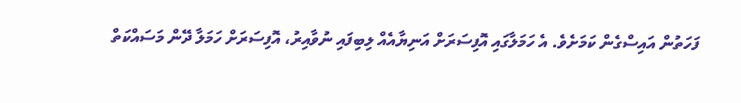ފަހަތުން އައިސްގެން ކަމަށެވެ. އެ ހަމަލާގައި އޮފިސަރަށް އަނިޔާއެއް ލިބިފައި ނުވާއިރު، އޮފިސަރަށް ހަމަލާ ދޭން މަސައްކަތް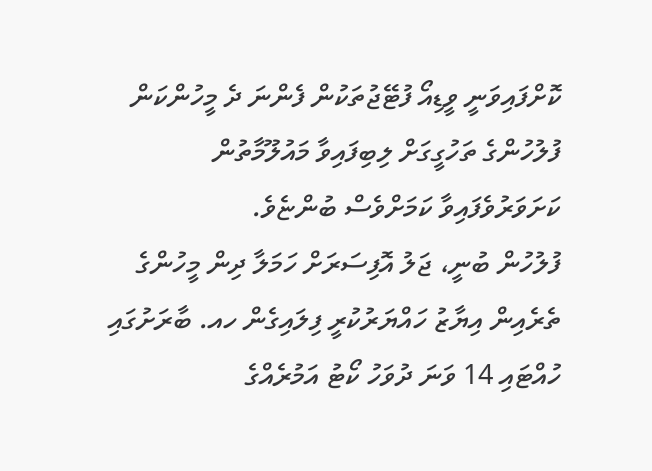ކޮށްފައިވަނީ ވީޑިއޯ ފުޓޭޖުތަކުން ފެންނަ ދެ މީހުންކަން ފުލުހުންގެ ތަހުގީގަށް ލިބިފައިވާ މައުލޫމާތުން ކަށަވަރުވެފައިވާ ކަމަށްވެސް ބުންޏެވެ.
ފުލުހުން ބުނީ، ޖަލު އޮފިސަރަށް ހަމަލާ ދިން މީހުންގެ ތެރެއިން އިޔާޒު ހައްޔަރުކުރީ ފިލައިގެން ހއ. ބާރަށުގައި ހުއްޓައި 14 ވަނަ ދުވަހު ކޯޓު އަމުރެއްގެ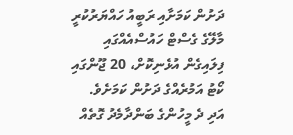ދަށުން ކަމަށާއި ރަބީއު ހައްޔަރުކުރީ މާލޭގެ ގެސްޓް ހައުސްއެއްގައި ފިލައިގެން އުޅެނިކޮށް، 20 ޖޫންގައި ކޯޓު އަމުރެއްގެ ދަށުން ކަމަށެވެ.
އަދި ދެ މީހުންގެ ބަންދާމެދު ގޮތެއް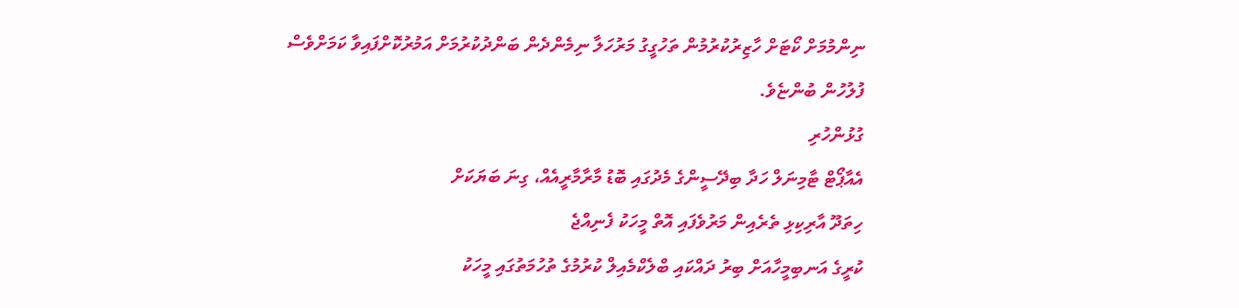ނިންމުމަށް ކޯޓަށް ހާޒިރުކުރުމުން ތަހުގީގު މަރުހަލާ ނިމެންދެން ބަންދުކުރުމަށް އަމުރުކޮށްފައިވާ ކަމަށްވެސް ފުލުހުން ބުންޏެވެ.
ގުޅުންހުރި
އެއާޕޯޓް ޓާމިނަލް ހަދާ ބިދޭސީންގެ މެދުގައި ބޮޑު މާރާމާރީއެއް، ގިނަ ބަޔަކަށް
ހިތަދޫ އާރިކިޅި ތެރެއިން މަރުވެފައި އޮތް މީހަކު ފެނިއްޖެ
ކުރީގެ އަނބިމީހާއަށް ބިރު ދައްކައި ބްލެކްމެއިލް ކުރުމުގެ ތުހުމަތުގައި މީހަކު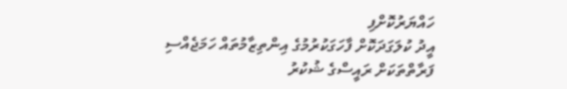ހައްޔަރުކޮށްފި
އީދު ކުލަގަދަކޮށް ފާހަގަކުރުމުގެ އިންތިޒާމުތައް ހަމަޖެއްސި ފަރާތްތަކަށް ރައީސްގެ ޝުކުރު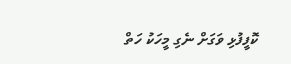ކޮފީފުޅި ވަގަށް ނެގި މީހަކު ހަތް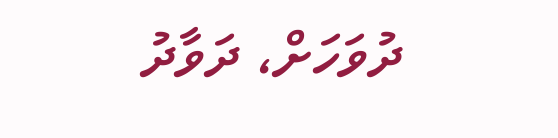ދުވަހަށް، ދަވާދު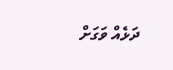ދަޅެއް ވަގަށް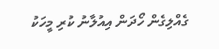ގެއްލިގެން ހޯދަން އިއުލާނު ކުރި މީހަކު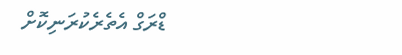ޑްރަގް އެތެރެކުރަނިކޮށް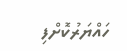ހައްޔަރުކޮށްފި